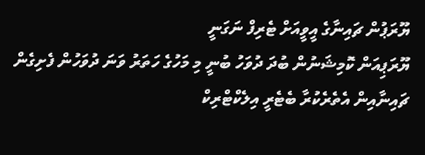ޔޫރަޕުން ޗައިނާގެ އީވީއަށް ޓެރިފް ނަގަނީ
ޔޫރަޕިއަން ކޮމިޝަނުން ބުދަ ދުވަހު ބުނީ މި މަހުގެ ހަތަރު ވަނަ ދުވަހުން ފެށިގެން ޗައިނާއިން އެތެރެކުރާ ބެޓެރީ އިލެކްޓްރިކް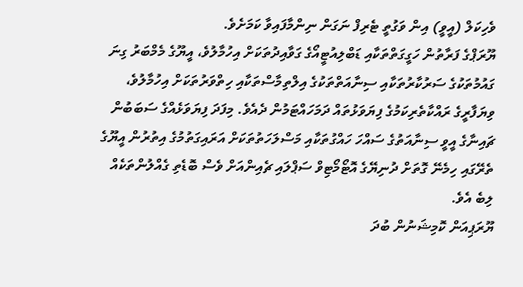ވެހިކަލް (އީވީ) އިން ވަގުތީ ޓެރިފް ނަގަން ނިންމާފައިވާ ކަމަށެވެ.
ޔޫރަޕްގެ ފަރާތުން ހަގީގަތްތަކާއި ޑަބްލިއުޓީއޯގެ ގަވާއިދުތަކަށް އިހުމާލުވެ، އީޔޫގެ މެމްބަރު ގިނަ ގައުމުތަކުގެ ސަރުކާރުތަކާއި ސިނާއަތްތަކުގެ އިލްތިމާސްތަކާއި ހިތްވަރުތަކަށް އިހުމާލުވެ، ވިޔަފާރީގެ ރައްކާތެރިކަމުގެ ފިޔަވަޅުތައް ދަމަހައްޓަމުން ދެއެވެ. މިފަދަ ފިޔަވަޅެއްގެ ސަބަބުން ޗައިނާގެ އީވީ ސިނާއަތުގެ ސައްހަ ހައްގުތަކާއި މަސްލަހަތުތަކަށް އަރައިގަތުމުގެ އިތުރުން އީޔޫގެ ތެރޭގައި ހިމެނޭ ގޮތަށް ދުނިޔޭގެ އޮޓޯމޯޓިވް ސަޕްލައި ޗެއިންއަށް ވެސް ބޮޑެތި ގެއްލުންތަކެއް ލިބެ އެވެ.
ޔޫރަޕިއަން ކޮމިޝަނުން ބުދަ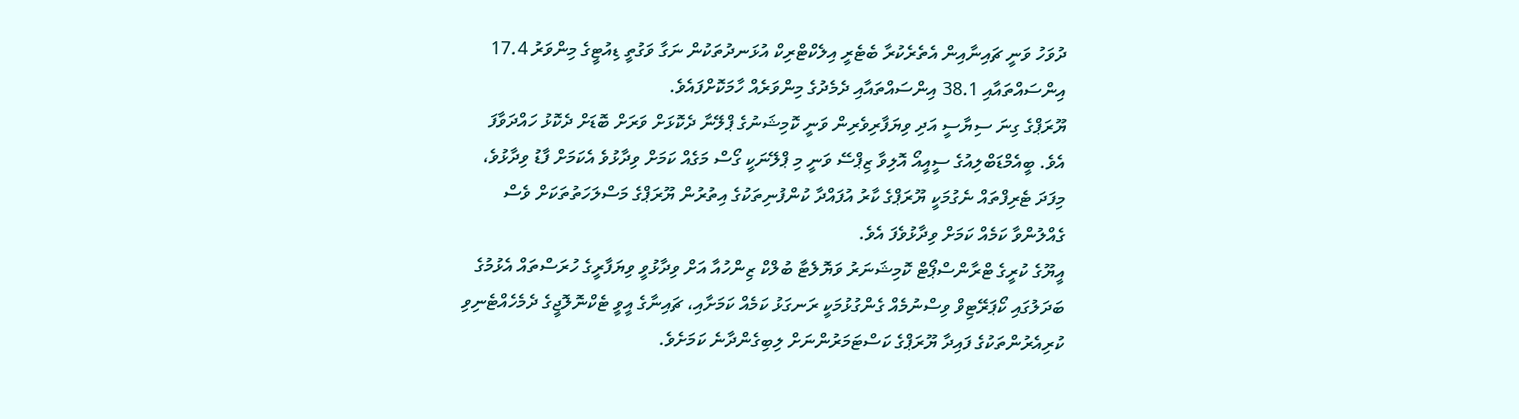ދުވަހު ވަނީ ޗައިނާއިން އެތެރެކުރާ ބެޓެރީ އިލެކްޓްރިކް އުޅަނދުތަކުން ނަގާ ވަގުތީ ޑިއުޓީގެ މިންވަރު 17.4 އިންސައްތައާއި 38.1 އިންސައްތައާއި ދެމެދުގެ މިންވަރެއް ހާމަކޮށްފައެވެ.
ޔޫރަޕްގެ ގިނަ ސިޔާސީ އަދި ވިޔަފާރިވެރިން ވަނީ ކޮމިޝަނުގެ ޕްލޭނާ ދެކޮޅަށް ވަރަށް ބޮޑަށް ދެކޮޅު ހައްދަވާފަ އެވެ. ބީއެމްޑަބްލިއުގެ ސީއީއޯ އޮލިވާ ޒިޕްސޭ ވަނީ މި ޕްލޭނަކީ ގޯސް މަގެއް ކަމަށް ވިދާޅުވެ އެކަމަށް ފާޑު ވިދާޅުވެ، މިފަދަ ޓެރިފްތައް ނެގުމަކީ ޔޫރަޕްގެ ކާރު އުފައްދާ ކުންފުނިތަކުގެ އިތުރުން ޔޫރަޕްގެ މަސްލަހަތުތަކަށް ވެސް ގެއްލުންވާ ކަމެއް ކަމަށް ވިދާޅުވެފަ އެވެ.
އީޔޫގެ ކުރީގެ ޓްރާންސްޕޯޓް ކޮމިޝަނަރު ވަޔޮލެޓާ ބުލްކް ޒިންހުއާ އަށް ވިދާޅުވީ ވިޔަފާރީގެ ހުރަސްތައް އެޅުމުގެ ބަދަލުގައި ކޯޕަރޭޓިވް ވިސްނުމެއް ގެންގުޅުމަކީ ރަނގަޅު ކަމެއް ކަމަށާއި، ޗައިނާގެ އީވީ ޓެކްނޮލޮޖީގެ ދެމެހެއްޓެނިވި ކުރިއެރުންތަކުގެ ފައިދާ ޔޫރަޕްގެ ކަސްޓަމަރުންނަށް ލިބިގެންދާނެ ކަމަށެވެ.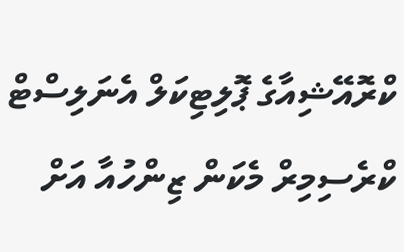ކްރޮއޭޝިއާގެ ޕޮލިޓިކަލް އެނަލިސްޓް ކްރެސިމިރް މެކަން ޒިންހުއާ އަށް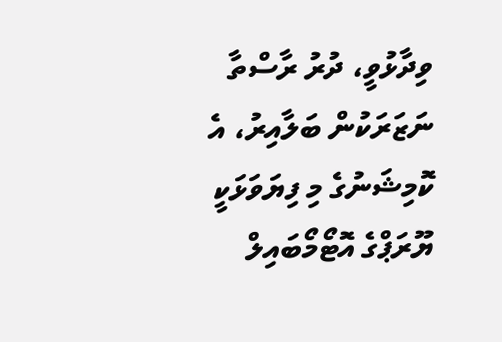ވިދާޅުވީ، ދުރު ރާސްތާ ނަޒަރަކުން ބަލާއިރު، އެ ކޮމިޝަނުގެ މި ފިޔަވަޅަކީ ޔޫރަޕްގެ އޮޓޯމޯބައިލް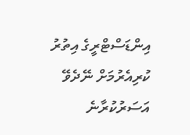އިންޑަސްޓްރީގެ އިތުރު ކުރިއެރުމަށް ނޭދެވޭ އަސަރުކުރާނެ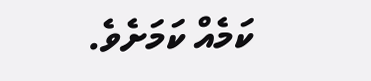ކަމެއް ކަމަށެވެ.